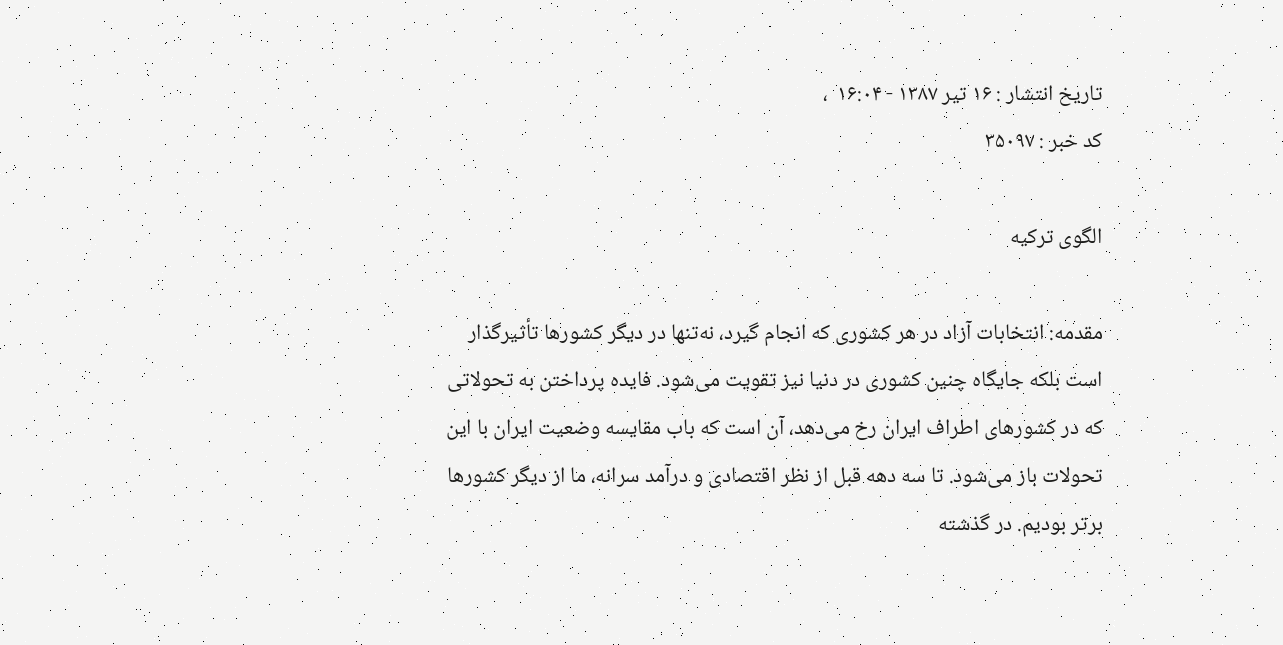تاریخ انتشار : ۱۶ تير ۱۳۸۷ - ۱۶:۰۴  ،
کد خبر : ۳۵۰۹۷

الگوی ترکیه

مقدمه: انتخابات آزاد در هر کشوری که انجام گیرد، نه‌تنها در دیگر کشورها تأثیرگذار است بلکه جایگاه چنین کشوری در دنیا نیز تقویت می‌شود. فایده پرداختن به تحولاتی که در کشورهای اطراف ایران رخ می‌دهد، آن است که باب مقایسه وضعیت ایران با این تحولات باز می‌شود. تا سه دهه قبل از نظر اقتصادی و درآمد سرانه، ما از دیگر کشورها برتر بودیم. در گذشته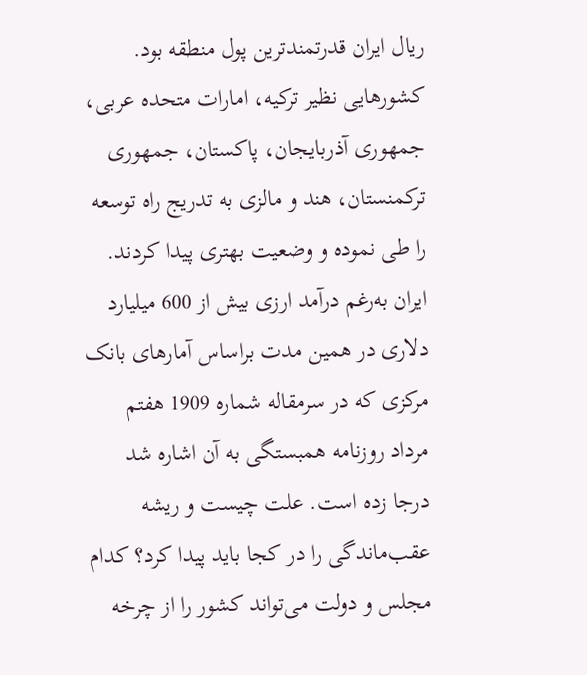ریال ایران قدرتمندترین پول منطقه بود. کشورهایی نظیر ترکیه، امارات متحده عربی، جمهوری آذربایجان، پاکستان، جمهوری ترکمنستان، هند و مالزی به تدریج راه توسعه را طی نموده و وضعیت بهتری پیدا کردند. ایران به‌رغم درآمد ارزی بیش از 600 میلیارد دلاری در همین مدت براساس آمارهای بانک مرکزی که در سرمقاله شماره 1909 هفتم مرداد روزنامه همبستگی به آن اشاره شد درجا زده است. علت چیست و ریشه عقب‌ماندگی را در کجا باید پیدا کرد؟ کدام مجلس و دولت می‌تواند کشور را از چرخه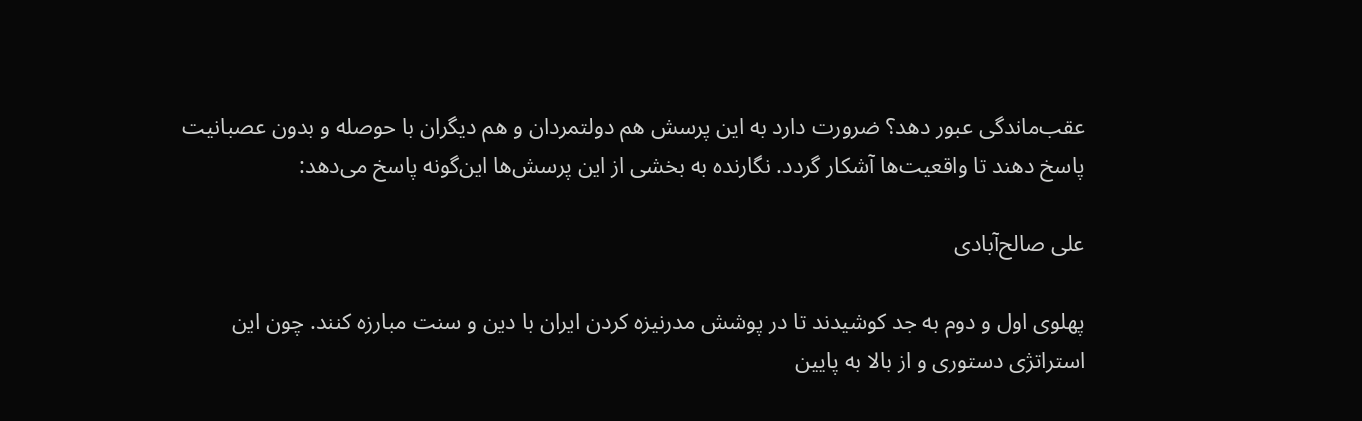عقب‌ماندگی عبور دهد؟ ضرورت دارد به این پرسش هم دولتمردان و هم دیگران با حوصله و بدون عصبانیت پاسخ دهند تا واقعیت‌ها آشکار گردد. نگارنده به بخشی از این پرسش‌ها این‌گونه پاسخ می‌دهد:

علی‌ صالح‌آبادی

پهلوی اول و دوم به جد کوشیدند تا در پوشش مدرنیزه کردن ایران با دین و سنت مبارزه کنند. چون این استراتژی دستوری و از بالا به پایین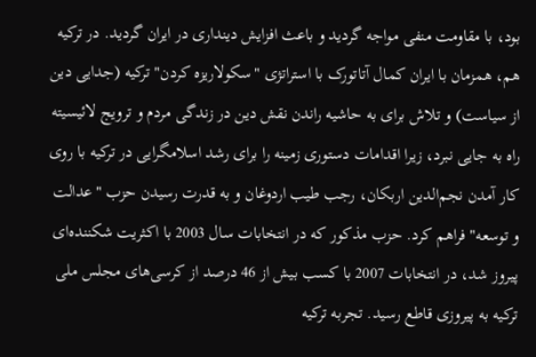بود، با مقاومت منفی مواجه گردید و باعث افزایش دینداری در ایران گردید. در ترکیه هم، همزمان با ایران کمال آتاتورک با استراتژی "سکولاریزه کردن" ترکیه (جدایی دین از سیاست) و تلاش برای به حاشیه راندن نقش دین در زندگی مردم و ترویج لائیسیته راه به جایی نبرد، زیرا اقدامات دستوری زمینه را برای رشد اسلامگرایی در ترکیه با روی کار آمدن نجم‌الدین اربکان، رجب طیب اردوغان و به قدرت رسیدن حزب "عدالت و توسعه" فراهم کرد. حزب مذکور که در انتخابات سال 2003 با اکثریت شکننده‌ای پیروز شد، در انتخابات 2007 با کسب بیش از 46 درصد از کرسی‌های مجلس ملی ترکیه به پیروزی قاطع رسید. تجربه ترکیه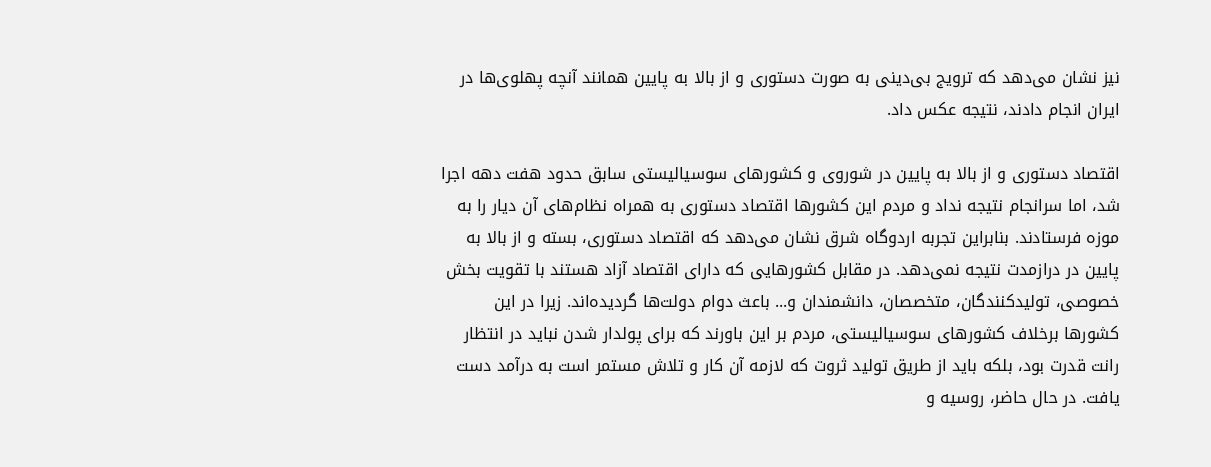نیز نشان می‌دهد که ترویج بی‌دینی به صورت دستوری و از بالا به پایین همانند آنچه پهلوی‌ها در ایران انجام دادند، نتیجه عکس داد.

اقتصاد دستوری و از بالا به پایین در شوروی و کشورهای سوسیالیستی سابق حدود هفت دهه اجرا شد، اما سرانجام نتیجه نداد و مردم این کشورها اقتصاد دستوری به همراه نظام‌های آن دیار را به موزه فرستادند. بنابراین تجربه اردوگاه شرق نشان می‌دهد که اقتصاد دستوری، بسته و از بالا به پایین در درازمدت نتیجه نمی‌دهد. در مقابل کشورهایی که دارای اقتصاد آزاد هستند با تقویت بخش خصوصی، تولیدکنندگان، متخصصان، دانشمندان و... باعث دوام دولت‌ها گردیده‌اند. زیرا در این کشورها برخلاف کشورهای سوسیالیستی، مردم بر این باورند که برای پولدار شدن نباید در انتظار رانت قدرت بود، بلکه باید از طریق تولید ثروت که لازمه آن کار و تلاش مستمر است به درآمد دست یافت. در حال حاضر، روسیه و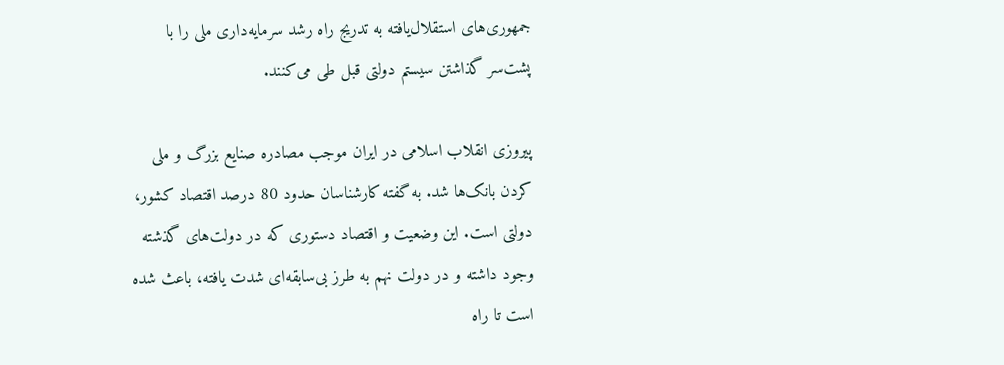جمهوری‌های استقلال‌یافته به تدریج راه رشد سرمایه‌داری ملی را با پشت‌سر گذاشتن سیستم دولتی قبل طی می‌کنند.

پیروزی انقلاب اسلامی در ایران موجب مصادره صنایع بزرگ و ملی کردن بانک‌ها شد. به گفته کارشناسان حدود 80 درصد اقتصاد کشور، دولتی است. این وضعیت و اقتصاد دستوری که در دولت‌های گذشته وجود داشته و در دولت نهم به طرز بی‌سابقه‌ای شدت یافته، باعث شده است تا راه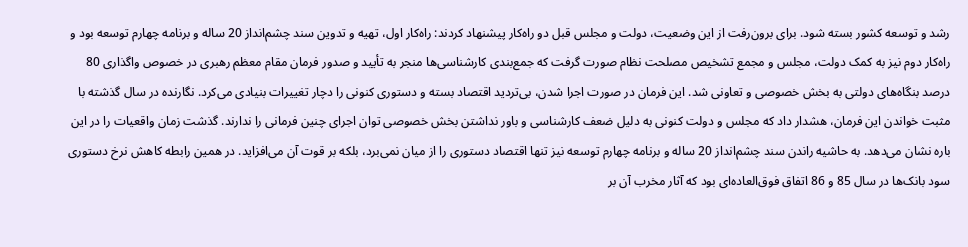رشد و توسعه کشور بسته شود. برای برون‌رفت از این وضعیت، دولت و مجلس قبل دو راه‌کار پیشنهاد کردند: راه‌کار اول، تهیه و تدوین سند چشم‌انداز 20 ساله و برنامه چهارم توسعه بود و راه‌کار دوم نیز به کمک دولت، مجلس و مجمع تشخیص مصلحت نظام صورت گرفت که جمع‌بندی کارشناسی‌ها منجر به تأیید و صدور فرمان مقام معظم رهبری در خصوص واگذاری 80 درصد بنگاه‌های دولتی به بخش خصوصی و تعاونی شد. این فرمان در صورت اجرا شدن، بی‌تردید اقتصاد بسته و دستوری کنونی را دچار تغییرات بنیادی می‌کرد. نگارنده در سال گذشته با مثبت خواندن این فرمان، هشدار داد که مجلس و دولت کنونی به دلیل ضعف کارشناسی و باور نداشتن بخش خصوصی توان اجرای چنین فرمانی را ندارند. گذشت زمان واقعیات را در این باره نشان می‌دهد. به حاشیه راندن سند چشم‌انداز 20 ساله و برنامه چهارم توسعه نیز تنها اقتصاد دستوری را از میان نمی‌برد، بلکه بر قوت آن می‌افزاید. در همین رابطه کاهش نرخ دستوری سود بانک‌ها در سال 85 و 86 اتفاق فوق‌العاده‌ای بود که آثار مخرب آن بر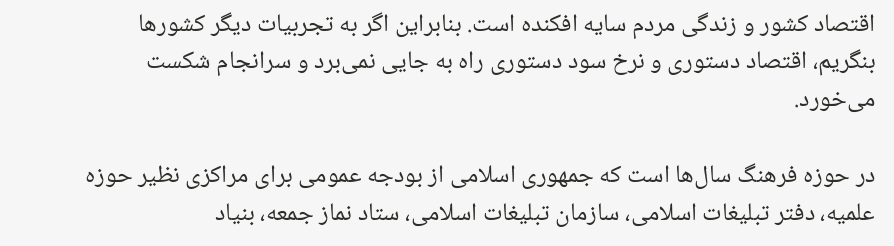اقتصاد کشور و زندگی مردم سایه افکنده است. بنابراین اگر به تجربیات دیگر کشورها بنگریم، اقتصاد دستوری و نرخ سود دستوری راه به جایی نمی‌برد و سرانجام شکست می‌خورد.

در حوزه فرهنگ سال‌ها است که جمهوری اسلامی از بودجه عمومی برای مراکزی نظیر حوزه علمیه، دفتر تبلیغات اسلامی، سازمان تبلیغات اسلامی، ستاد نماز جمعه، بنیاد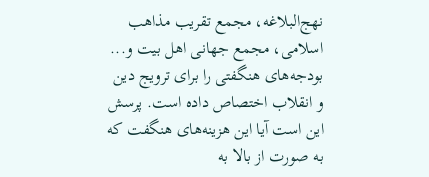نهج‌البلاغه، مجمع تقریب مذاهب اسلامی، مجمع جهانی اهل بیت و... بودجه‌های هنگفتی را برای ترویج دین و انقلاب اختصاص داده است. پرسش این است آیا این هزینه‌های هنگفت که به صورت از بالا به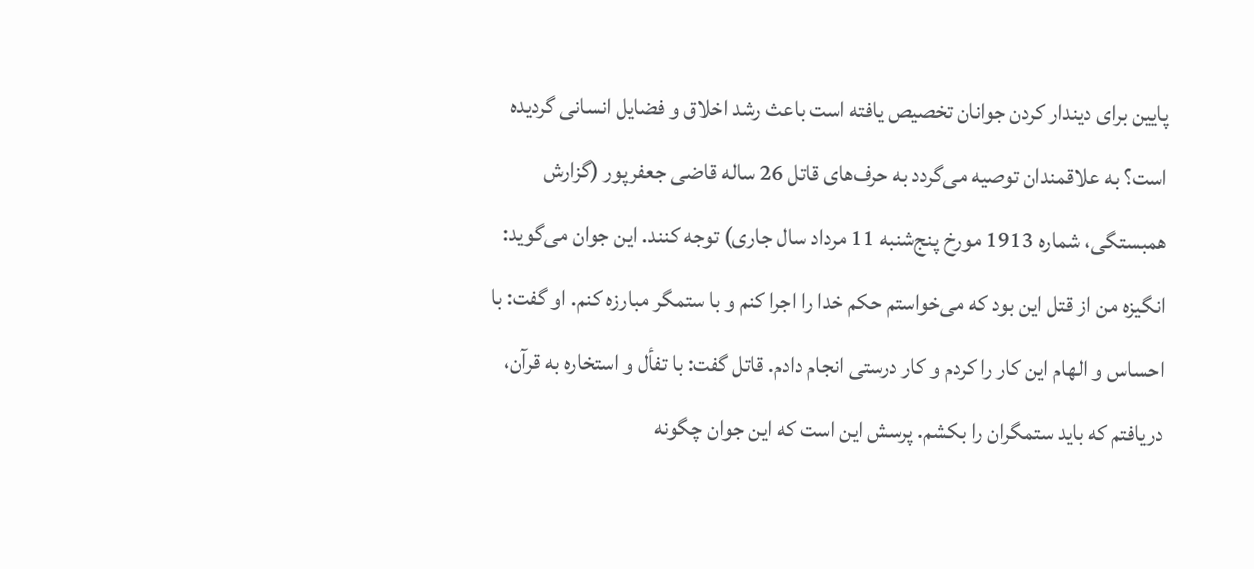پایین برای دیندار کردن جوانان تخصیص یافته است باعث رشد اخلاق و فضایل انسانی گردیده است؟ به علاقمندان توصیه می‌گردد به حرف‌های قاتل 26 ساله قاضی جعفرپور (گزارش‌ همبستگی، شماره 1913 مورخ پنج‌شنبه 11 مرداد سال جاری) توجه کنند. این جوان می‌گوید: انگیزه من از قتل این بود که می‌خواستم حکم خدا را اجرا کنم و با ستمگر مبارزه کنم. او گفت: با احساس و الهام این کار را کردم و کار درستی انجام دادم. قاتل گفت: با تفأل و استخاره به قرآن، دریافتم که باید ستمگران را بکشم. پرسش این است که این جوان چگونه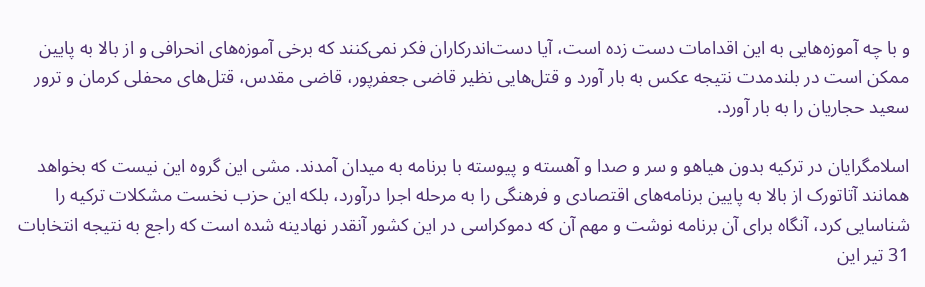و با چه آموزه‌هایی به این اقدامات دست زده است، آیا دست‌اندرکاران فکر نمی‌کنند که برخی آموزه‌های انحرافی و از بالا به پایین ممکن است در بلندمدت نتیجه عکس به بار آورد و قتل‌هایی نظیر قاضی جعفرپور، قاضی مقدس، قتل‌های محفلی کرمان و ترور سعید حجاریان را به بار آورد.

اسلامگرایان در ترکیه بدون هیاهو و سر و صدا و آهسته و پیوسته با برنامه به میدان آمدند. مشی این گروه این نیست که بخواهد همانند آتاتورک از بالا به پایین برنامه‌های اقتصادی و فرهنگی را به مرحله اجرا درآورد، بلکه این حزب نخست مشکلات ترکیه را شناسایی کرد، آنگاه برای آن برنامه نوشت و مهم آن که دموکراسی در این کشور آنقدر نهادینه شده است که راجع به نتیجه انتخابات 31 تیر این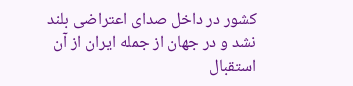کشور در داخل صدای اعتراضی بلند نشد و در جهان از جمله ایران از آن استقبال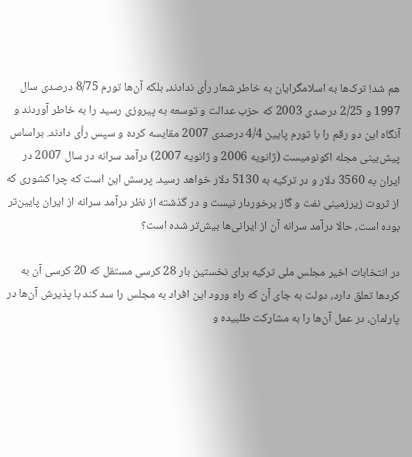هم شد! ترک‌ها به اسلامگرایان به خاطر شعار رأی ندادند، بلکه آن‌ها تورم 8/75 درصدی سال 1997 و 2/25 درصدی 2003 که حزب عدالت و توسعه به پیروزی رسید را به خاطر آوردند و آنگاه این دو رقم را با تورم پایین 4/4 درصدی 2007 مقایسه کرده و سپس رأی دادند. براساس پیش‌بینی مجله اکونومیست (ژانویه 2006 و ژانویه 2007) درآمد سرانه در سال 2007 در ایران به 3560 دلار و در ترکیه به 5130 دلار خواهد رسید. پرسش این است که چرا کشوری که از ثروت زیرزمینی نفت و گاز برخوردار نیست و در گذشته از نظر درآمد سرانه از ایران پایین‌تر بوده است، حالا درآمد سرانه آن از ایرانی‌ها بیش‌‌تر شده است؟

در انتخابات اخیر مجلس ملی ترکیه برای نخستین بار 28 کرسی مستقل که 20 کرسی آن به کردها تعلق دارد، دولت به جای آن که راه ورود این افراد به مجلس را سد کند با پذیرش آن‌ها در پارلمان، در عمل آن‌ها را به مشارکت طلبیده و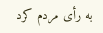به رأی مردم کرد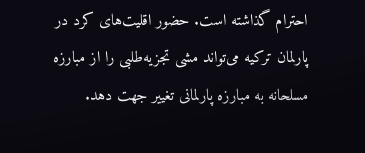احترام گذاشته است. حضور اقلیت‌های کرد در پارلمان ترکیه می‌تواند مشی تجزیه‌طلبی را از مبارزه مسلحانه به مبارزه پارلمانی تغییر جهت دهد.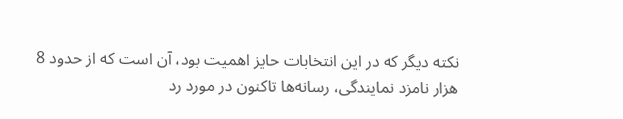نکته دیگر که در این انتخابات حایز اهمیت بود، آن است که از حدود 8 هزار نامزد نمایندگی، رسانه‌ها تاکنون در مورد رد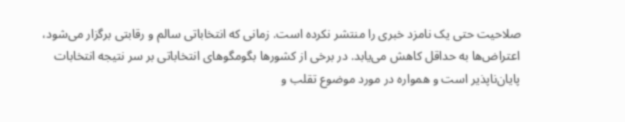صلاحیت حتی یک نامزد خبری را منتشر نکرده است. زمانی که انتخاباتی سالم و رقابتی برگزار می‌شود، اعتراض‌ها به حداقل کاهش می‌یابد. در برخی از کشورها بگومگوهای انتخاباتی بر سر نتیجه انتخابات پایان‌ناپذیر است و همواره در مورد موضوع تقلب و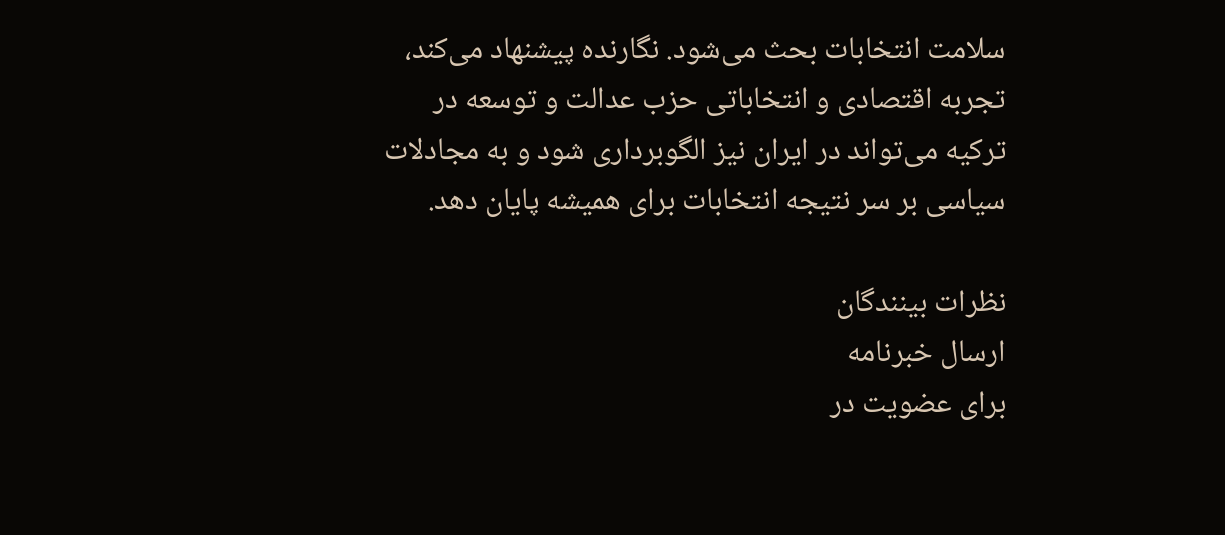سلامت انتخابات بحث می‌شود. نگارنده پیشنهاد می‌کند، تجربه اقتصادی و انتخاباتی حزب عدالت و توسعه در ترکیه می‌تواند در ایران نیز الگوبرداری شود و به مجادلات سیاسی بر سر نتیجه انتخابات برای همیشه پایان دهد.

نظرات بینندگان
ارسال خبرنامه
برای عضویت در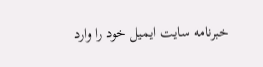خبرنامه سایت ایمیل خود را وارد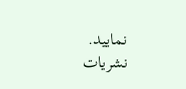نمایید.
نشریات